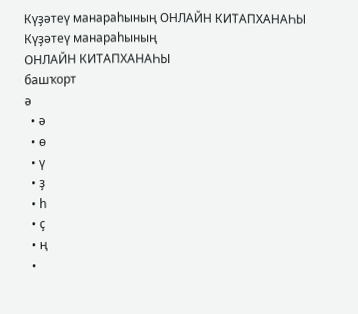Күҙәтеү манараһының ОНЛАЙН КИТАПХАНАҺЫ
Күҙәтеү манараһының
ОНЛАЙН КИТАПХАНАҺЫ
башҡорт
ә
  • ә
  • ө
  • ү
  • ҙ
  • һ
  • ҫ
  • ң
  •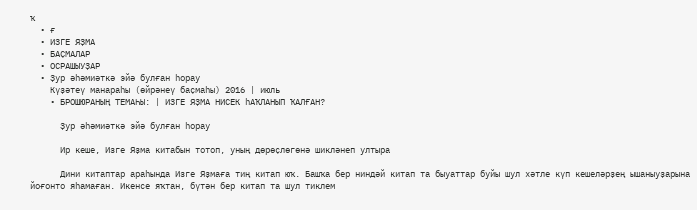ҡ
  • ғ
  • ИЗГЕ ЯҘМА
  • БАҪМАЛАР
  • ОСРАШЫУҘАР
  • Ҙур әһәмиәткә эйә булған һорау
    Күҙәтеү манараһы (өйрәнеү баҫмаһы) 2016 | июль
    • БРОШЮРАНЫҢ ТЕМАҺЫ: | ИЗГЕ ЯҘМА НИСЕК һАҠЛАНЫП ҠАЛҒАН?

      Ҙур әһәмиәткә эйә булған һорау

      Ир кеше, Изге Яҙма китабын тотоп, уның дөрөҫлөгөнә шикләнеп ултыра

      Дини китаптар араһында Изге Яҙмаға тиң китап юҡ. Башҡа бер ниндәй китап та быуаттар буйы шул хәтле күп кешеләрҙең ышаныуҙарына йоғонто яһамаған. Икенсе яҡтан, бүтән бер китап та шул тиклем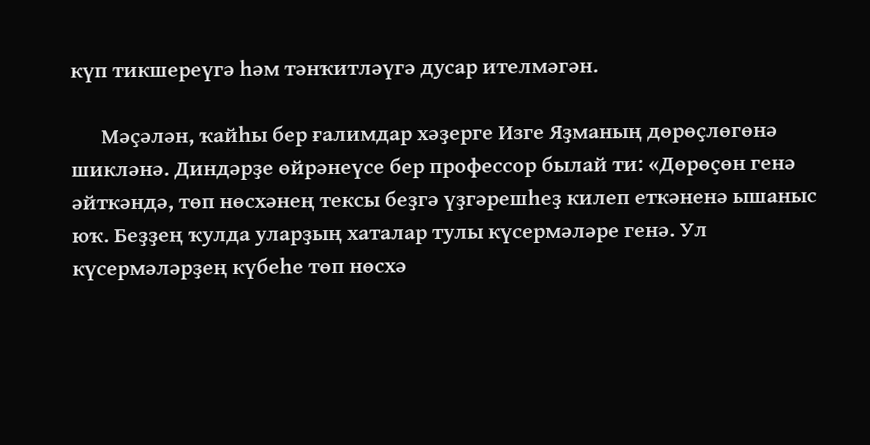күп тикшереүгә һәм тәнҡитләүгә дусар ителмәгән.

      Мәҫәлән, ҡайһы бер ғалимдар хәҙерге Изге Яҙманың дөрөҫлөгөнә шикләнә. Диндәрҙе өйрәнеүсе бер профессор былай ти: «Дөрөҫөн генә әйткәндә, төп нөсхәнең тексы беҙгә үҙгәрешһеҙ килеп еткәненә ышаныс юҡ. Беҙҙең ҡулда уларҙың хаталар тулы күсермәләре генә. Ул күсермәләрҙең күбеһе төп нөсхә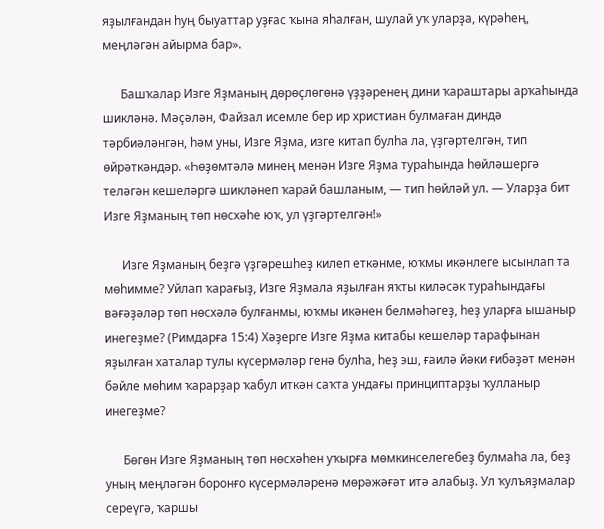яҙылғандан һуң быуаттар уҙғас ҡына яһалған, шулай уҡ уларҙа, күрәһең, меңләгән айырма бар».

      Башҡалар Изге Яҙманың дөрөҫлөгөнә үҙҙәренең дини ҡараштары арҡаһында шикләнә. Мәҫәлән, Файзал исемле бер ир христиан булмаған диндә тәрбиәләнгән, һәм уны, Изге Яҙма, изге китап булһа ла, үҙгәртелгән, тип өйрәткәндәр. «Һөҙөмтәлә минең менән Изге Яҙма тураһында һөйләшергә теләгән кешеләргә шикләнеп ҡарай башланым, — тип һөйләй ул. — Уларҙа бит Изге Яҙманың төп нөсхәһе юҡ, ул үҙгәртелгән!»

      Изге Яҙманың беҙгә үҙгәрешһеҙ килеп еткәнме, юҡмы икәнлеге ысынлап та мөһимме? Уйлап ҡарағыҙ, Изге Яҙмала яҙылған яҡты киләсәк тураһындағы вәғәҙәләр төп нөсхәлә булғанмы, юҡмы икәнен белмәһәгеҙ, һеҙ уларға ышаныр инегеҙме? (Римдарға 15:4) Хәҙерге Изге Яҙма китабы кешеләр тарафынан яҙылған хаталар тулы күсермәләр генә булһа, һеҙ эш, ғаилә йәки ғибәҙәт менән бәйле мөһим ҡарарҙар ҡабул иткән саҡта ундағы принциптарҙы ҡулланыр инегеҙме?

      Бөгөн Изге Яҙманың төп нөсхәһен уҡырға мөмкинселегебеҙ булмаһа ла, беҙ уның меңләгән боронғо күсермәләренә мөрәжәғәт итә алабыҙ. Ул ҡулъяҙмалар сереүгә, ҡаршы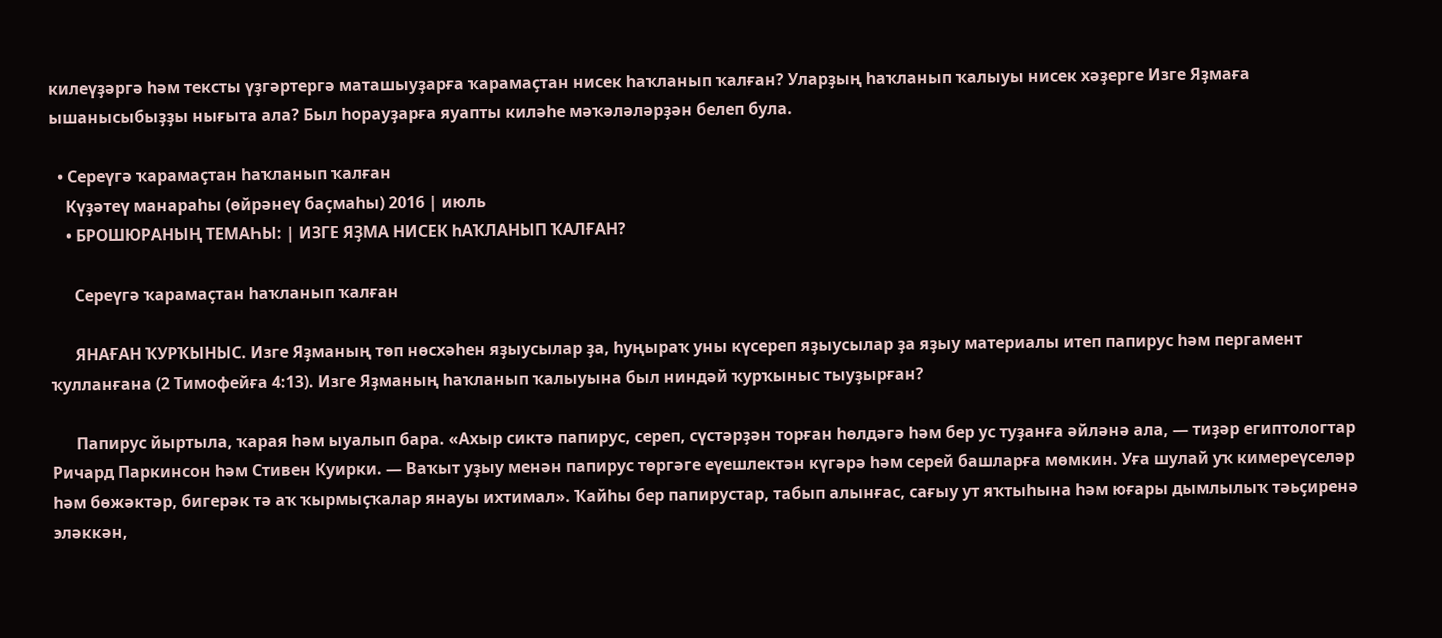килеүҙәргә һәм тексты үҙгәртергә маташыуҙарға ҡарамаҫтан нисек һаҡланып ҡалған? Уларҙың һаҡланып ҡалыуы нисек хәҙерге Изге Яҙмаға ышанысыбыҙҙы нығыта ала? Был һорауҙарға яуапты киләһе мәҡәләләрҙән белеп була.

  • Сереүгә ҡарамаҫтан һаҡланып ҡалған
    Күҙәтеү манараһы (өйрәнеү баҫмаһы) 2016 | июль
    • БРОШЮРАНЫҢ ТЕМАҺЫ: | ИЗГЕ ЯҘМА НИСЕК һАҠЛАНЫП ҠАЛҒАН?

      Сереүгә ҡарамаҫтан һаҡланып ҡалған

      ЯНАҒАН ҠУРҠЫНЫС. Изге Яҙманың төп нөсхәһен яҙыусылар ҙа, һуңыраҡ уны күсереп яҙыусылар ҙа яҙыу материалы итеп папирус һәм пергамент ҡулланғанa (2 Тимофейға 4:13). Изге Яҙманың һаҡланып ҡалыуына был ниндәй ҡурҡыныс тыуҙырған?

      Папирус йыртыла, ҡарая һәм ыуалып бара. «Ахыр сиктә папирус, сереп, сүстәрҙән торған һөлдәгә һәм бер ус туҙанға әйләнә ала, — тиҙәр египтологтар Ричард Паркинсон һәм Стивен Куирки. — Ваҡыт уҙыу менән папирус төргәге еүешлектән күгәрә һәм серей башларға мөмкин. Уға шулай уҡ кимереүселәр һәм бөжәктәр, бигерәк тә аҡ ҡырмыҫҡалар янауы ихтимал». Ҡайһы бер папирустар, табып алынғас, сағыу ут яҡтыһына һәм юғары дымлылыҡ тәьҫиренә эләккән,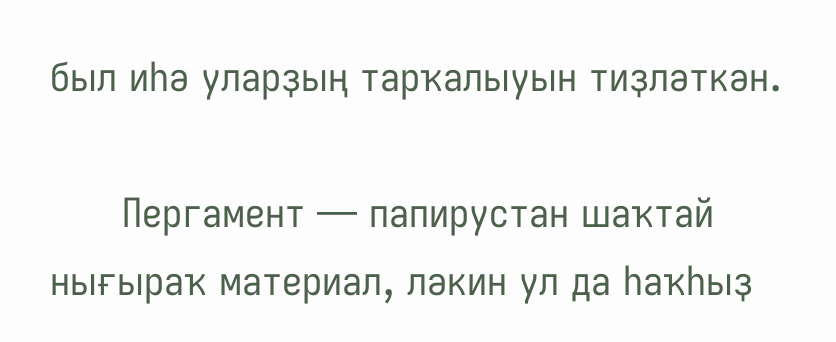был иһә уларҙың тарҡалыуын тиҙләткән.

      Пергамент — папирустан шаҡтай нығыраҡ материал, ләкин ул да һаҡһыҙ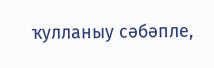ҡулланыу сәбәпле,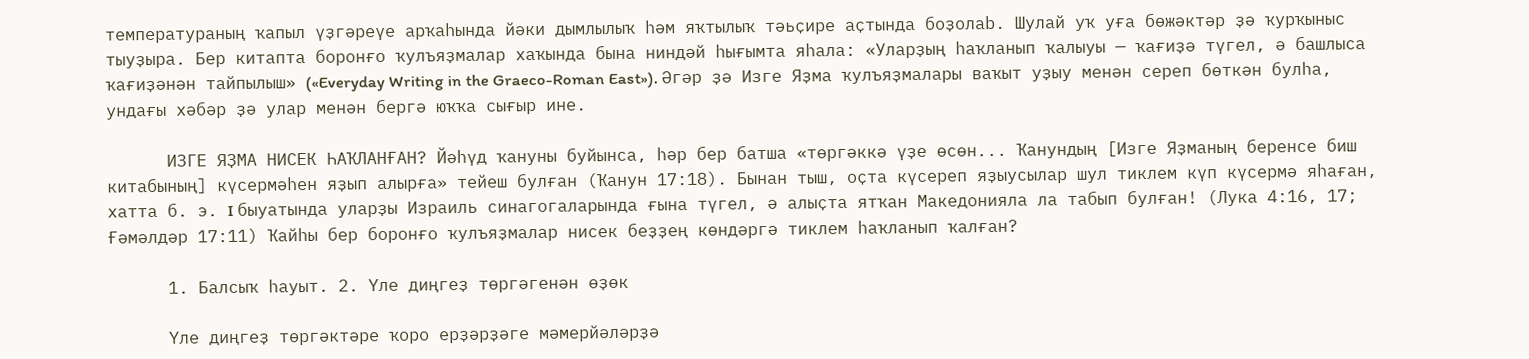температураның ҡапыл үҙгәреүе арҡаһында йәки дымлылыҡ һәм яҡтылыҡ тәьҫире аҫтында боҙолаb. Шулай уҡ уға бөжәктәр ҙә ҡурҡыныс тыуҙыра. Бер китапта боронғо ҡулъяҙмалар хаҡында бына ниндәй һығымта яһала: «Уларҙың һаҡланып ҡалыуы — ҡағиҙә түгел, ә башлыса ҡағиҙәнән тайпылыш» («Everyday Writing in the Graeco-Roman East»). Әгәр ҙә Изге Яҙма ҡулъяҙмалары ваҡыт уҙыу менән сереп бөткән булһа, ундағы хәбәр ҙә улар менән бергә юҡҡа сығыр ине.

      ИЗГЕ ЯҘМА НИСЕК ҺАҠЛАНҒАН? Йәһүд ҡануны буйынса, һәр бер батша «төргәккә үҙе өсөн... Ҡанундың [Изге Яҙманың беренсе биш китабының] күсермәһен яҙып алырға» тейеш булған (Ҡанун 17:18). Бынан тыш, оҫта күсереп яҙыусылар шул тиклем күп күсермә яһаған, хатта б. э. I быуатында уларҙы Израиль синагогаларында ғына түгел, ә алыҫта ятҡан Македонияла ла табып булған! (Лука 4:16, 17; Ғәмәлдәр 17:11) Ҡайһы бер боронғо ҡулъяҙмалар нисек беҙҙең көндәргә тиклем һаҡланып ҡалған?

      1. Балсыҡ һауыт. 2. Үле диңгеҙ төргәгенән өҙөк

      Үле диңгеҙ төргәктәре ҡоро ерҙәрҙәге мәмерйәләрҙә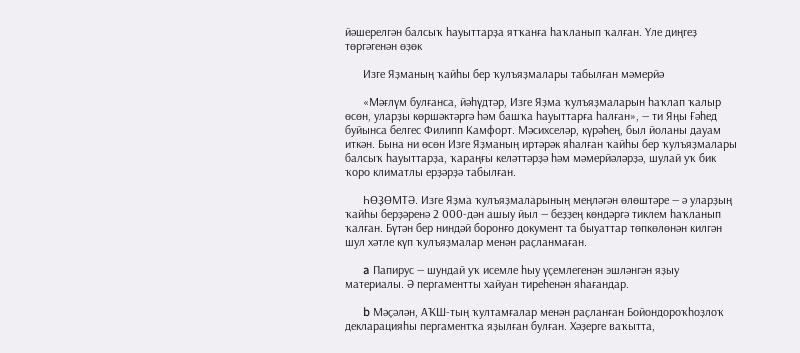йәшерелгән балсыҡ һауыттарҙа ятҡанға һаҡланып ҡалған. Үле диңгеҙ төргәгенән өҙөк

      Изге Яҙманың ҡайһы бер ҡулъяҙмалары табылған мәмерйә

      «Мәғлүм булғанса, йәһүдтәр, Изге Яҙма ҡулъяҙмаларын һаҡлап ҡалыр өсөн, уларҙы көршәктәргә һәм башҡа һауыттарға һалған», — ти Яңы Ғәһед буйынса белгес Филипп Камфорт. Мәсихселәр, күрәһең, был йоланы дауам иткән. Бына ни өсөн Изге Яҙманың иртәрәк яһалған ҡайһы бер ҡулъяҙмалары балсыҡ һауыттарҙа, ҡараңғы келәттәрҙә һәм мәмерйәләрҙә, шулай уҡ бик ҡоро климатлы ерҙәрҙә табылған.

      ҺӨҘӨМТӘ. Изге Яҙма ҡулъяҙмаларының меңләгән өлөштәре — ә уларҙың ҡайһы берҙәренә 2 000-дән ашыу йыл — беҙҙең көндәргә тиклем һаҡланып ҡалған. Бүтән бер ниндәй боронғо документ та быуаттар төпкөлөнән килгән шул хәтле күп ҡулъяҙмалар менән раҫланмаған.

      a Папирус — шундай уҡ исемле һыу үҫемлегенән эшләнгән яҙыу материалы. Ә пергаментты хайуан тиреһенән яһағандар.

      b Мәҫәлән, АҠШ-тың ҡултамғалар менән раҫланған Бойондороҡһоҙлоҡ декларацияһы пергаментҡа яҙылған булған. Хәҙерге ваҡытта,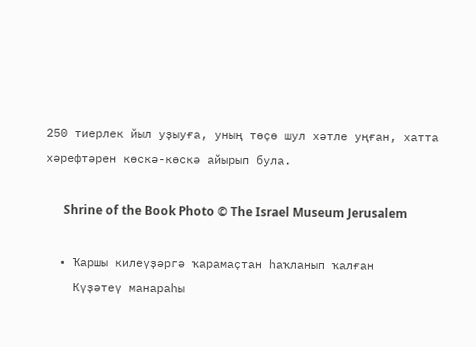250 тиерлек йыл уҙыуға, уның төҫө шул хәтле уңған, хатта хәрефтәрен көскә-көскә айырып була.

      Shrine of the Book Photo © The Israel Museum Jerusalem

  • Ҡаршы килеүҙәргә ҡарамаҫтан һаҡланып ҡалған
    Күҙәтеү манараһы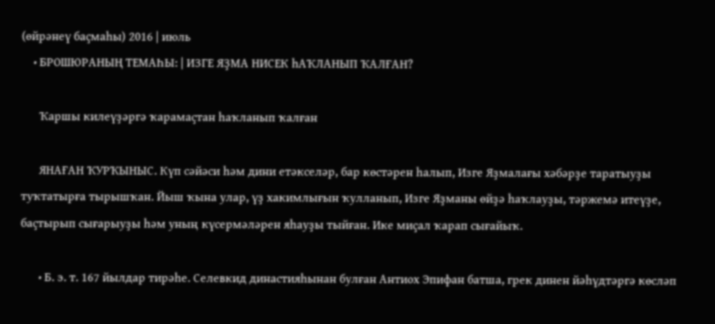(өйрәнеү баҫмаһы) 2016 | июль
    • БРОШЮРАНЫҢ ТЕМАҺЫ: | ИЗГЕ ЯҘМА НИСЕК һАҠЛАНЫП ҠАЛҒАН?

      Ҡаршы килеүҙәргә ҡарамаҫтан һаҡланып ҡалған

      ЯНАҒАН ҠУРҠЫНЫС. Күп сәйәси һәм дини етәкселәр, бар көстәрен һалып, Изге Яҙмалағы хәбәрҙе таратыуҙы туҡтатырға тырышҡан. Йыш ҡына улар, үҙ хакимлығын ҡулланып, Изге Яҙманы өйҙә һаҡлауҙы, тәржемә итеүҙе, баҫтырып сығарыуҙы һәм уның күсермәләрен яһауҙы тыйған. Ике миҫал ҡарап сығайыҡ.

      • Б. э. т. 167 йылдар тирәһе. Селевкид династияһынан булған Антиох Эпифан батша, грек динен йәһүдтәргә көсләп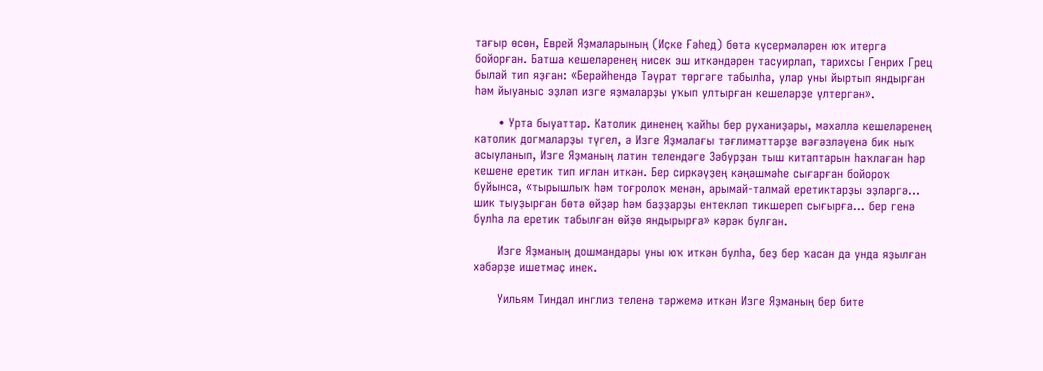тағыр өсөн, Еврей Яҙмаларының (Иҫке Ғәһед) бөтә күсермәләрен юҡ итергә бойорған. Батша кешеләренең нисек эш иткәндәрен тасуирлап, тарихсы Генрих Грец былай тип яҙған: «Берәйһендә Тәүрат төргәге табылһа, улар уны йыртып яндырған һәм йыуаныс эҙләп изге яҙмаларҙы уҡып ултырған кешеләрҙе үлтергән».

      • Урта быуаттар. Католик диненең ҡайһы бер руханиҙары, мәхәллә кешеләренең католик догмаларҙы түгел, ә Изге Яҙмалағы тәғлимәттәрҙе вәғәзләүенә бик ныҡ асыуланып, Изге Яҙманың латин телендәге Зәбурҙан тыш китаптарын һаҡлаған һәр кешене еретик тип иғлан иткән. Бер сиркәүҙең кәңәшмәһе сығарған бойороҡ буйынса, «тырышлыҡ һәм тоғролоҡ менән, арымай-талмай еретиктарҙы эҙләргә... шик тыуҙырған бөтә өйҙәр һәм баҙҙарҙы ентекләп тикшереп сығырға... бер генә булһа ла еретик табылған өйҙө яндырырға» кәрәк булған.

      Изге Яҙманың дошмандары уны юҡ иткән булһа, беҙ бер ҡасан да унда яҙылған хәбәрҙе ишетмәҫ инек.

      Уильям Тиндал инглиз теленә тәржемә иткән Изге Яҙманың бер бите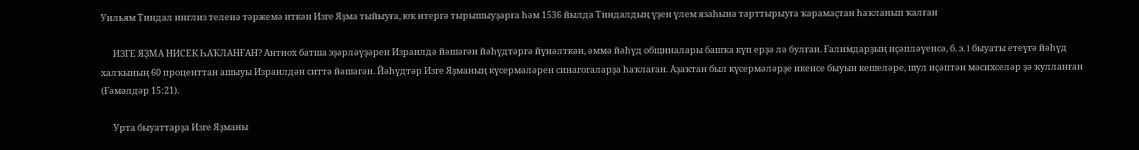Уильям Тиндал инглиз теленә тәржемә иткән Изге Яҙма тыйыуға, юҡ итергә тырышыуҙарға һәм 1536 йылда Тиндалдың үҙен үлем язаһына тарттырыуға ҡарамаҫтан һаҡланып ҡалған

      ИЗГЕ ЯҘМА НИСЕК ҺАҠЛАНҒАН? Антиох батша эҙәрләүҙәрен Израилдә йәшәгән йәһүдтәргә йүнәлткән, әммә йәһүд общиналары башҡа күп ерҙә лә булған. Ғалимдарҙың иҫәпләүенсә, б. э. I быуаты етеүгә йәһүд халҡының 60 проценттан ашыуы Израилдән ситтә йәшәгән. Йәһүдтәр Изге Яҙманың күсермәләрен синагогаларҙа һаҡлаған. Аҙаҡтан был күсермәләрҙе икенсе быуын кешеләре, шул иҫәптән мәсихселәр ҙә ҡулланған (Ғәмәлдәр 15:21).

      Урта быуаттарҙа Изге Яҙманы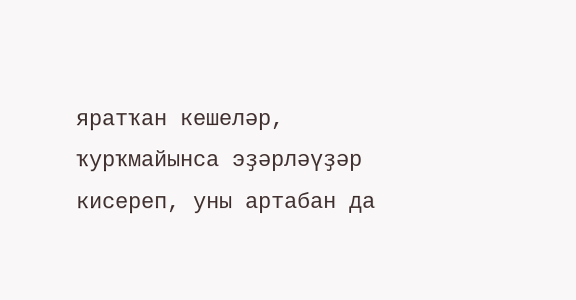яратҡан кешеләр, ҡурҡмайынса эҙәрләүҙәр кисереп, уны артабан да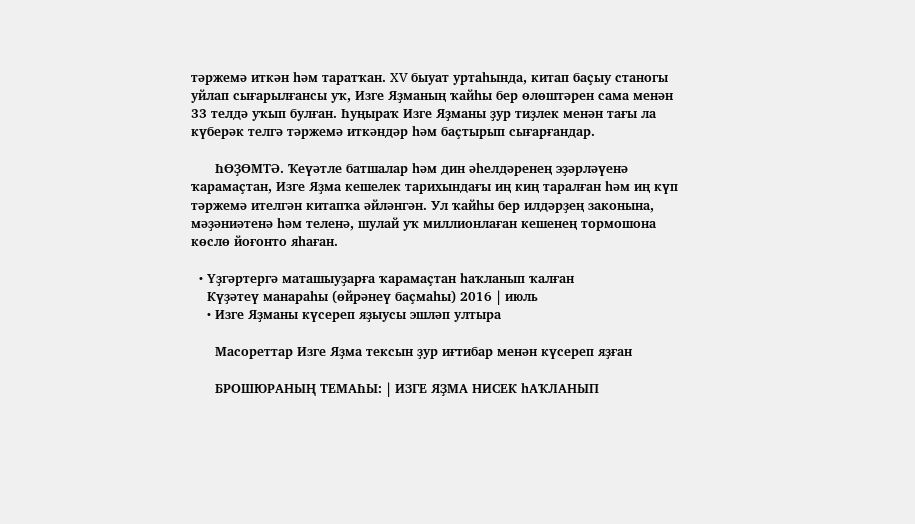тәржемә иткән һәм таратҡан. XV быуат уртаһында, китап баҫыу станогы уйлап сығарылғансы уҡ, Изге Яҙманың ҡайһы бер өлөштәрен сама менән 33 телдә уҡып булған. Һуңыраҡ Изге Яҙманы ҙур тиҙлек менән тағы ла күберәк телгә тәржемә иткәндәр һәм баҫтырып сығарғандар.

      ҺӨҘӨМТӘ. Ҡеүәтле батшалар һәм дин әһелдәренең эҙәрләүенә ҡарамаҫтан, Изге Яҙма кешелек тарихындағы иң киң таралған һәм иң күп тәржемә ителгән китапҡа әйләнгән. Ул ҡайһы бер илдәрҙең законына, мәҙәниәтенә һәм теленә, шулай уҡ миллионлаған кешенең тормошона көслө йоғонто яһаған.

  • Үҙгәртергә маташыуҙарға ҡарамаҫтан һаҡланып ҡалған
    Күҙәтеү манараһы (өйрәнеү баҫмаһы) 2016 | июль
    • Изге Яҙманы күсереп яҙыусы эшләп ултыра

      Масореттар Изге Яҙма тексын ҙур иғтибар менән күсереп яҙған

      БРОШЮРАНЫҢ ТЕМАҺЫ: | ИЗГЕ ЯҘМА НИСЕК һАҠЛАНЫП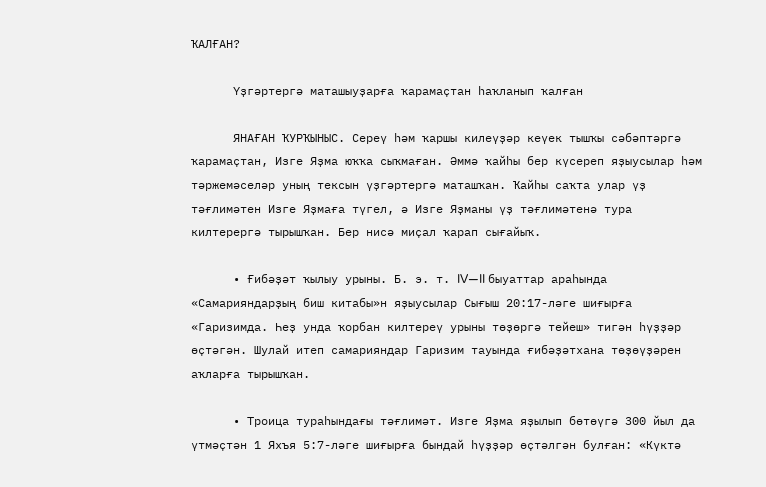ҠАЛҒАН?

      Үҙгәртергә маташыуҙарға ҡарамаҫтан һаҡланып ҡалған

      ЯНАҒАН ҠУРҠЫНЫС. Сереү һәм ҡаршы килеүҙәр кеүек тышҡы сәбәптәргә ҡарамаҫтан, Изге Яҙма юҡҡа сыҡмаған. Әммә ҡайһы бер күсереп яҙыусылар һәм тәржемәселәр уның тексын үҙгәртергә маташҡан. Ҡайһы саҡта улар үҙ тәғлимәтен Изге Яҙмаға түгел, ә Изге Яҙманы үҙ тәғлимәтенә тура килтерергә тырышҡан. Бер нисә миҫал ҡарап сығайыҡ.

      • Ғибәҙәт ҡылыу урыны. Б. э. т. IV—II быуаттар араһында «Самарияндарҙың биш китабы»н яҙыусылар Сығыш 20:17-ләге шиғырға «Гаризимда. Һеҙ унда ҡорбан килтереү урыны төҙөргә тейеш» тигән һүҙҙәр өҫтәгән. Шулай итеп самарияндар Гаризим тауында ғибәҙәтхана төҙөүҙәрен аҡларға тырышҡан.

      • Троица тураһындағы тәғлимәт. Изге Яҙма яҙылып бөтөүгә 300 йыл да үтмәҫтән 1 Яхъя 5:7-ләге шиғырға бындай һүҙҙәр өҫтәлгән булған: «Күктә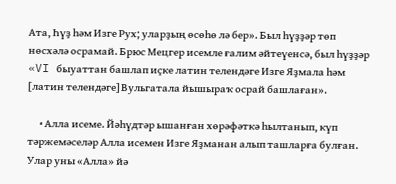Ата, Һүҙ һәм Изге Рух; уларҙың өсөһө лә бер». Был һүҙҙәр төп нөсхәлә осрамай. Брюс Мецгер исемле ғалим әйтеүенсә, был һүҙҙәр «VI быуаттан башлап иҫке латин телендәге Изге Яҙмала һәм [латин телендәге] Вульгатала йышыраҡ осрай башлаған».

      • Алла исеме. Йәһүдтәр ышанған хөрәфәткә һылтанып, күп тәржемәселәр Алла исемен Изге Яҙманан алып ташларға булған. Улар уны «Алла» йә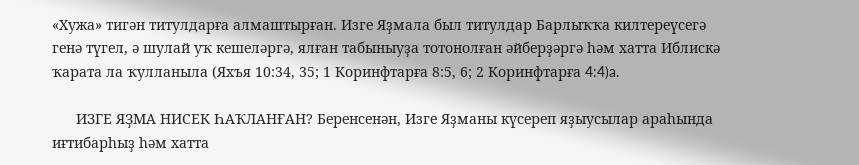«Хужа» тигән титулдарға алмаштырған. Изге Яҙмала был титулдар Барлыҡҡа килтереүсегә генә түгел, ә шулай уҡ кешеләргә, ялған табыныуҙа тотонолған әйберҙәргә һәм хатта Иблискә ҡарата ла ҡулланыла (Яхъя 10:34, 35; 1 Коринфтарға 8:5, 6; 2 Коринфтарға 4:4)a.

      ИЗГЕ ЯҘМА НИСЕК ҺАҠЛАНҒАН? Беренсенән, Изге Яҙманы күсереп яҙыусылар араһында иғтибарһыҙ һәм хатта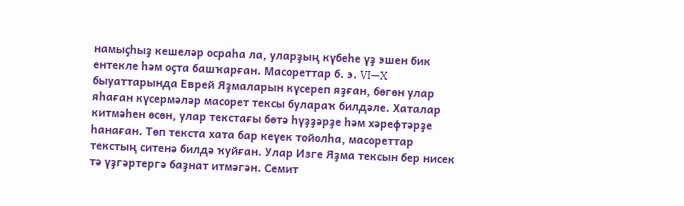намыҫһыҙ кешеләр осраһа ла, уларҙың күбеһе үҙ эшен бик ентекле һәм оҫта башҡарған. Масореттар б. э. VI—X быуаттарында Еврей Яҙмаларын күсереп яҙған, бөгөн улар яһаған күсермәләр масорет тексы булараҡ билдәле. Хаталар китмәһен өсөн, улар текстағы бөтә һүҙҙәрҙе һәм хәрефтәрҙе һанаған. Төп текста хата бар кеүек тойолһа, масореттар текстың ситенә билдә ҡуйған. Улар Изге Яҙма тексын бер нисек тә үҙгәртергә баҙнат итмәгән. Семит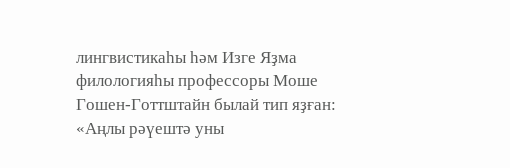лингвистикаһы һәм Изге Яҙма филологияһы профессоры Моше Гошен-Готтштайн былай тип яҙған: «Аңлы рәүештә уны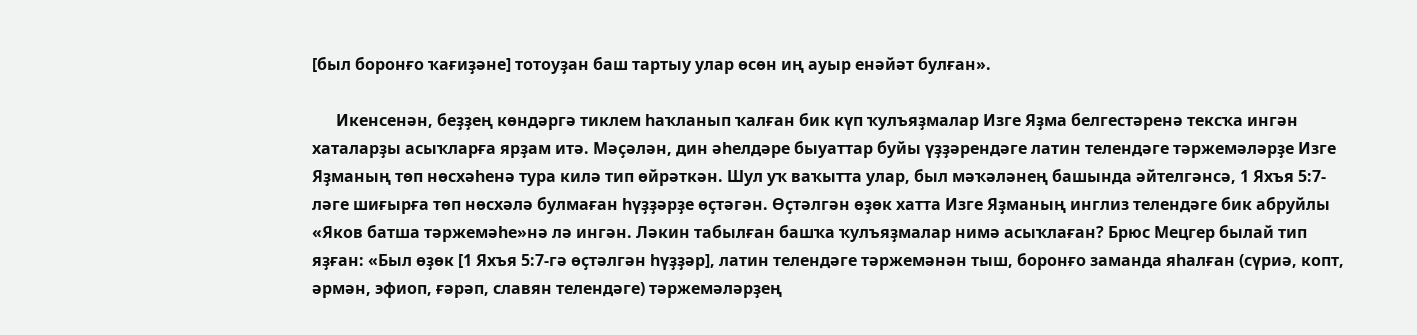[был боронғо ҡағиҙәне] тотоуҙан баш тартыу улар өсөн иң ауыр енәйәт булған».

      Икенсенән, беҙҙең көндәргә тиклем һаҡланып ҡалған бик күп ҡулъяҙмалар Изге Яҙма белгестәренә тексҡа ингән хаталарҙы асыҡларға ярҙам итә. Мәҫәлән, дин әһелдәре быуаттар буйы үҙҙәрендәге латин телендәге тәржемәләрҙе Изге Яҙманың төп нөсхәһенә тура килә тип өйрәткән. Шул уҡ ваҡытта улар, был мәҡәләнең башында әйтелгәнсә, 1 Яхъя 5:7-ләге шиғырға төп нөсхәлә булмаған һүҙҙәрҙе өҫтәгән. Өҫтәлгән өҙөк хатта Изге Яҙманың инглиз телендәге бик абруйлы «Яков батша тәржемәһе»нә лә ингән. Ләкин табылған башҡа ҡулъяҙмалар нимә асыҡлаған? Брюс Мецгер былай тип яҙған: «Был өҙөк [1 Яхъя 5:7-гә өҫтәлгән һүҙҙәр], латин телендәге тәржемәнән тыш, боронғо заманда яһалған (сүриә, копт, әрмән, эфиоп, ғәрәп, славян телендәге) тәржемәләрҙең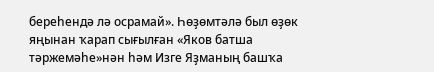береһендә лә осрамай». Һөҙөмтәлә был өҙөк яңынан ҡарап сығылған «Яков батша тәржемәһе»нән һәм Изге Яҙманың башҡа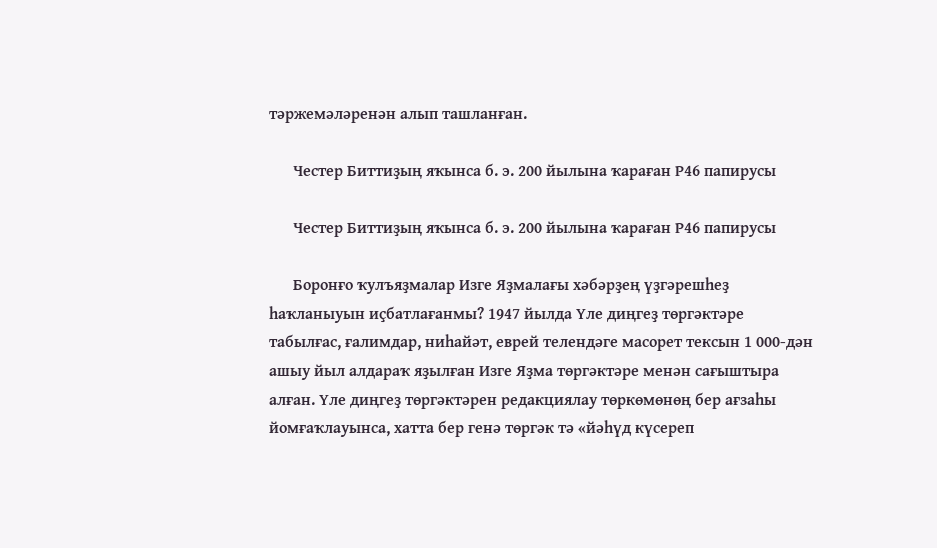тәржемәләренән алып ташланған.

      Честер Биттиҙың яҡынса б. э. 200 йылына ҡараған Р46 папирусы

      Честер Биттиҙың яҡынса б. э. 200 йылына ҡараған Р46 папирусы

      Боронғо ҡулъяҙмалар Изге Яҙмалағы хәбәрҙең үҙгәрешһеҙ һаҡланыуын иҫбатлағанмы? 1947 йылда Үле диңгеҙ төргәктәре табылғас, ғалимдар, ниһайәт, еврей телендәге масорет тексын 1 000-дән ашыу йыл алдараҡ яҙылған Изге Яҙма төргәктәре менән сағыштыра алған. Үле диңгеҙ төргәктәрен редакциялау төркөмөнөң бер ағзаһы йомғаҡлауынса, хатта бер генә төргәк тә «йәһүд күсереп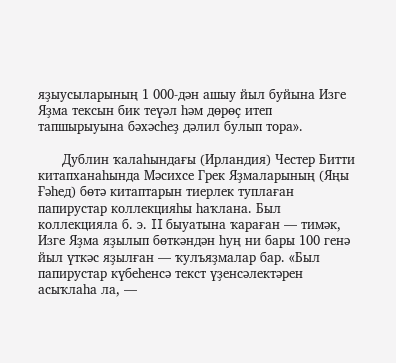яҙыусыларының 1 000-дән ашыу йыл буйына Изге Яҙма тексын бик теүәл һәм дөрөҫ итеп тапшырыуына бәхәсһеҙ дәлил булып тора».

      Дублин ҡалаһындағы (Ирландия) Честер Битти китапханаһында Мәсихсе Грек Яҙмаларының (Яңы Ғәһед) бөтә китаптарын тиерлек туплаған папирустар коллекцияһы һаҡлана. Был коллекцияла б. э. II быуатына ҡараған — тимәк, Изге Яҙма яҙылып бөткәндән һуң ни бары 100 генә йыл үткәс яҙылған — ҡулъяҙмалар бар. «Был папирустар күбеһенсә текст үҙенсәлектәрен асыҡлаһа ла, —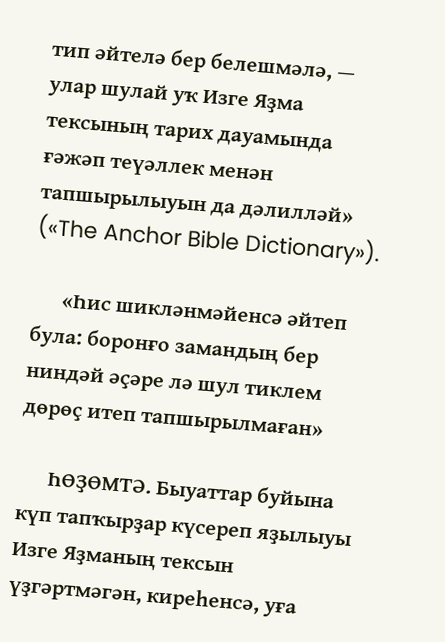тип әйтелә бер белешмәлә, — улар шулай уҡ Изге Яҙма тексының тарих дауамында ғәжәп теүәллек менән тапшырылыуын да дәлилләй» («The Anchor Bible Dictionary»).

      «Һис шикләнмәйенсә әйтеп була: боронғо замандың бер ниндәй әҫәре лә шул тиклем дөрөҫ итеп тапшырылмаған»

      ҺӨҘӨМТӘ. Быуаттар буйына күп тапҡырҙар күсереп яҙылыуы Изге Яҙманың тексын үҙгәртмәгән, киреһенсә, уға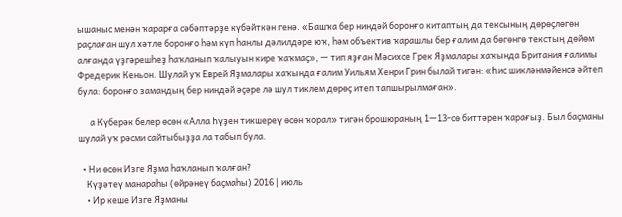ышаныс менән ҡарарға сәбәптәрҙе күбәйткән генә. «Башҡа бер ниндәй боронғо китаптың да тексының дөрөҫлөгөн раҫлаған шул хәтле боронғо һәм күп һанлы дәлилдәре юҡ, һәм объектив ҡарашлы бер ғалим да бөгөнгө текстың дөйөм алғанда үҙгәрешһеҙ һаҡланып ҡалыуын кире ҡаҡмаҫ», — тип яҙған Мәсихсе Грек Яҙмалары хаҡында Британия ғалимы Фредерик Кеньон. Шулай уҡ Еврей Яҙмалары хаҡында ғалим Уильям Хенри Грин былай тигән: «Һис шикләнмәйенсә әйтеп була: боронғо замандың бер ниндәй әҫәре лә шул тиклем дөрөҫ итеп тапшырылмаған».

      a Күберәк белер өсөн «Алла Һүҙен тикшереү өсөн ҡорал» тигән брошюраның 1—13-сө биттәрен ҡарағыҙ. Был баҫманы шулай уҡ рәсми сайтыбыҙҙа ла табып була.

  • Ни өсөн Изге Яҙма һаҡланып ҡалған?
    Күҙәтеү манараһы (өйрәнеү баҫмаһы) 2016 | июль
    • Ир кеше Изге Яҙманы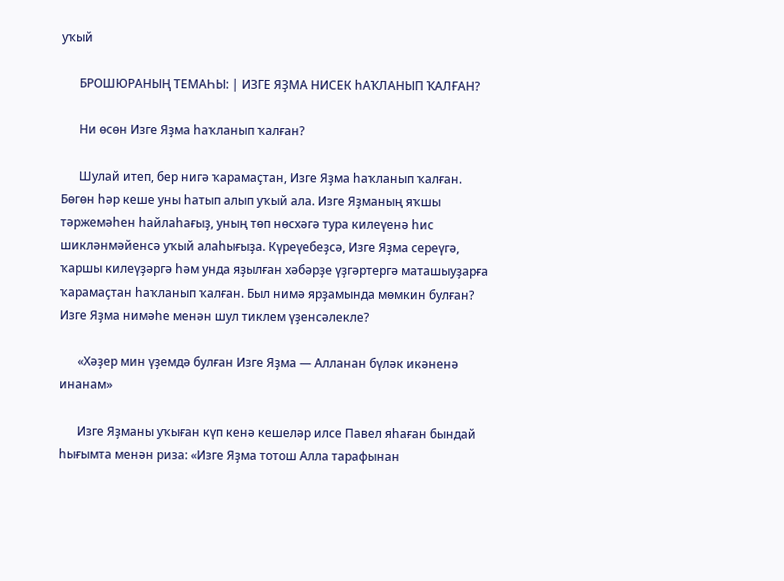уҡый

      БРОШЮРАНЫҢ ТЕМАҺЫ: | ИЗГЕ ЯҘМА НИСЕК һАҠЛАНЫП ҠАЛҒАН?

      Ни өсөн Изге Яҙма һаҡланып ҡалған?

      Шулай итеп, бер нигә ҡарамаҫтан, Изге Яҙма һаҡланып ҡалған. Бөгөн һәр кеше уны һатып алып уҡый ала. Изге Яҙманың яҡшы тәржемәһен һайлаһағыҙ, уның төп нөсхәгә тура килеүенә һис шикләнмәйенсә уҡый алаһығыҙa. Күреүебеҙсә, Изге Яҙма сереүгә, ҡаршы килеүҙәргә һәм унда яҙылған хәбәрҙе үҙгәртергә маташыуҙарға ҡарамаҫтан һаҡланып ҡалған. Был нимә ярҙамында мөмкин булған? Изге Яҙма нимәһе менән шул тиклем үҙенсәлекле?

      «Хәҙер мин үҙемдә булған Изге Яҙма — Алланан бүләк икәненә инанам»

      Изге Яҙманы уҡыған күп кенә кешеләр илсе Павел яһаған бындай һығымта менән риза: «Изге Яҙма тотош Алла тарафынан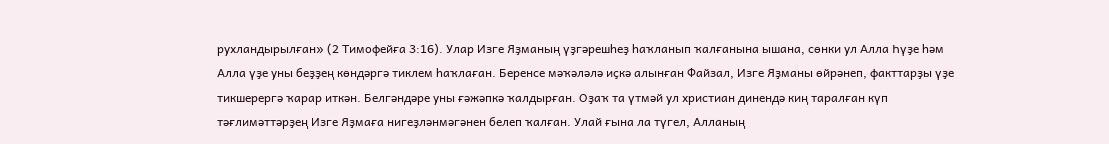рухландырылған» (2 Тимофейға 3:16). Улар Изге Яҙманың үҙгәрешһеҙ һаҡланып ҡалғанына ышана, сөнки ул Алла Һүҙе һәм Алла үҙе уны беҙҙең көндәргә тиклем һаҡлаған. Беренсе мәҡәләлә иҫкә алынған Файзал, Изге Яҙманы өйрәнеп, факттарҙы үҙе тикшерергә ҡарар иткән. Белгәндәре уны ғәжәпкә ҡалдырған. Оҙаҡ та үтмәй ул христиан динендә киң таралған күп тәғлимәттәрҙең Изге Яҙмаға нигеҙләнмәгәнен белеп ҡалған. Улай ғына ла түгел, Алланың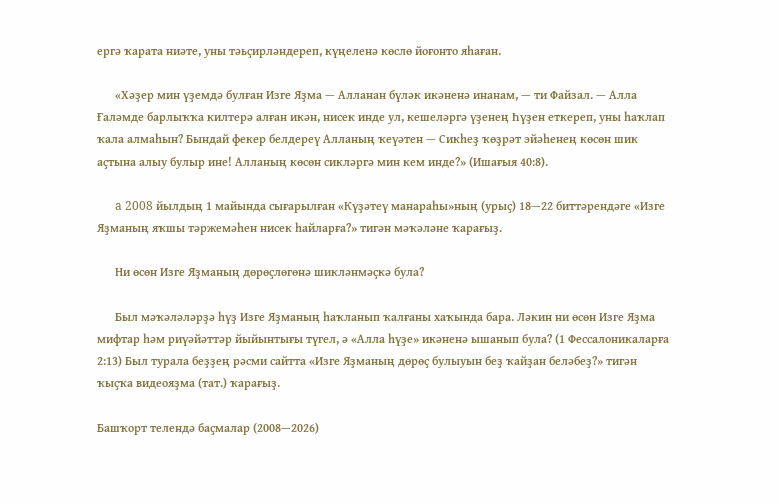ергә ҡарата ниәте, уны тәьҫирләндереп, күңеленә көслө йоғонто яһаған.

      «Хәҙер мин үҙемдә булған Изге Яҙма — Алланан бүләк икәненә инанам, — ти Файзал. — Алла Ғаләмде барлыҡҡа килтерә алған икән, нисек инде ул, кешеләргә үҙенең Һүҙен еткереп, уны һаҡлап ҡала алмаһын? Бындай фекер белдереү Алланың ҡеүәтен — Сикһеҙ ҡөҙрәт эйәһенең көсөн шик аҫтына алыу булыр ине! Алланың көсөн сикләргә мин кем инде?» (Ишағыя 40:8).

      a 2008 йылдың 1 майында сығарылған «Күҙәтеү манараһы»ның (урыҫ) 18—22 биттәрендәге «Изге Яҙманың яҡшы тәржемәһен нисек һайларға?» тигән мәҡәләне ҡарағыҙ.

      Ни өсөн Изге Яҙманың дөрөҫлөгөнә шикләнмәҫкә була?

      Был мәҡәләләрҙә һүҙ Изге Яҙманың һаҡланып ҡалғаны хаҡында бара. Ләкин ни өсөн Изге Яҙма мифтар һәм риүәйәттәр йыйынтығы түгел, ә «Алла һүҙе» икәненә ышанып була? (1 Фессалоникаларға 2:13) Был турала беҙҙең рәсми сайтта «Изге Яҙманың дөрөҫ булыуын беҙ ҡайҙан беләбеҙ?» тигән ҡыҫҡа видеояҙма (тат.) ҡарағыҙ.

Башҡорт телендә баҫмалар (2008—2026)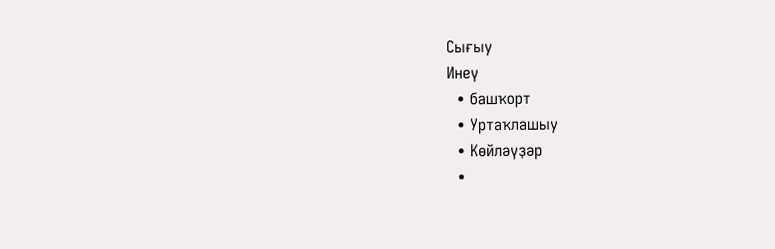Сығыу
Инеү
  • башҡорт
  • Уртаҡлашыу
  • Көйләүҙәр
  •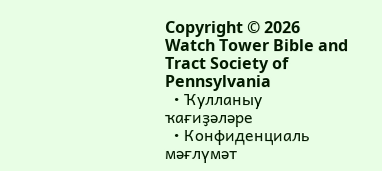Copyright © 2026 Watch Tower Bible and Tract Society of Pennsylvania
  • Ҡулланыу ҡағиҙәләре
  • Конфиденциаль мәғлүмәт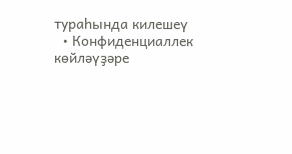тураһында килешеү
  • Конфиденциаллек көйләүҙәре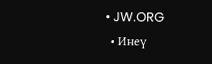• JW.ORG
  • Инеү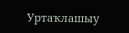Уртаҡлашыу